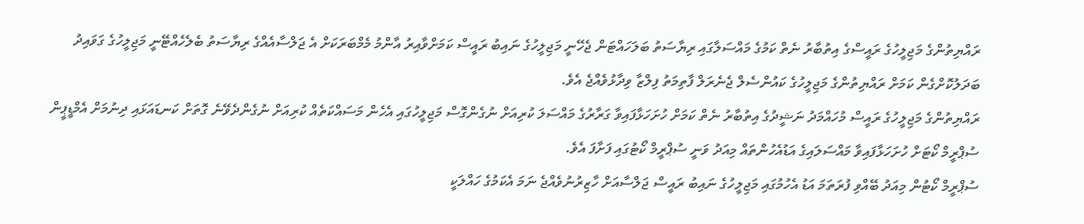ރައްޔިތުންގެ މަޖިލީހުގެ ރައީސްގެ އިތުބާރު ނެތް ކަމުގެ މައްސަލާގައި ރިޔާސަތު ބަލަހައްޓަން ޖެހޭނީ މަޖިލީހުގެ ނައިބު ރައީސް ކަމަށްވާއިރު އާންމު މެމްބަރަކަށް އެ ޖަލްސާއެއްގެ ރިޔާސަތު ބެލެހެއްޓޭނީ މަޖިލީހުގެ ގަވައިދު ބަދަލުކޮށްގެން ކަމަށް ރައްޔިތުންގެ މަޖިލީހުގެ ކައުންސެލް ޖެނެރަލް ފާތިމަތު ފިލްޒާ ވިދާޅުވެއްޖެ އެވެ.
ރައްޔިތުންގެ މަޖިލީހުގެ ރައީސް މުހައްމަދު ނަޝީދުގެ އިތުބާރު ނެތް ކަމަށް ހުށަހަޅާފައިވާ ގަރާރުގެ މައްސަލަ ކުރިއަށް ނުގެންގޮސް މަޖިލީހުގައި އެހެން މަސައްކަތެއް ކުރިއަށް ނުގެންދެވޭނެ ގޮތަށް ކަނޑައަޅައި ދިނުމަށް އެމްޑީޕީން ސުޕްރީމް ކޯޓަށް ހުށަހަޅާފައިވާ މައްސަލައިގެ އަޑުއެހުންތައް މިއަދު ވަނީ ސުޕްރީމް ކޯޓުގައި ފަށާފަ އެވެ.
ސުޕްރީމް ކޯޓުން މިއަދު ބޭއްވި ފުރަތަމަ އަޑު އެހުމުގައި މަޖިލީހުގެ ނައިބު ރައީސް ޖަލްސާއަށް ހާޒިރުނުވެއްޖެ ނަމަ އެކަމުގެ ހައްލަކީ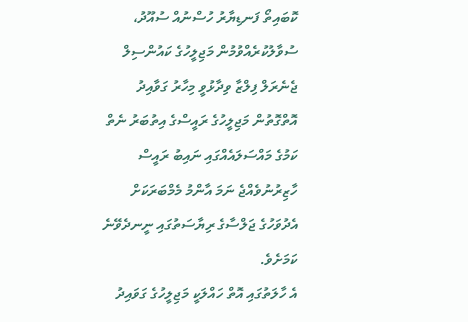ކޮބައިތޯ ފަނޑިޔާރު ހުސްނުއް ސުއޫދު، ސުވާލުކުރެއްވުމުން މަޖިލީހުގެ ކައުންސިލް ޖެނެރަލް ފިލްޒާ ވިދާޅުވީ މިހާރު ގަވާއިދު އޮތްގޮތުން މަޖިލީހުގެ ރައީސްގެ އިތުބަރު ނެތް ކަމުގެ މައްސަލައެއްގައި ނައިބު ރައީސް ހާޒިރުނުވެއްޖެ ނަމަ އާންމު މެމްބަރަކަށް އެދުވަހުގެ ޖަލްސާގެ ރިޔާސަތުގައި ނީނދެވޭނެ ކަމަށެވެ.
އެ ހާލަތުގައި އޮތް ހައްލަކީ މަޖިލީހުގެ ގަވައިދު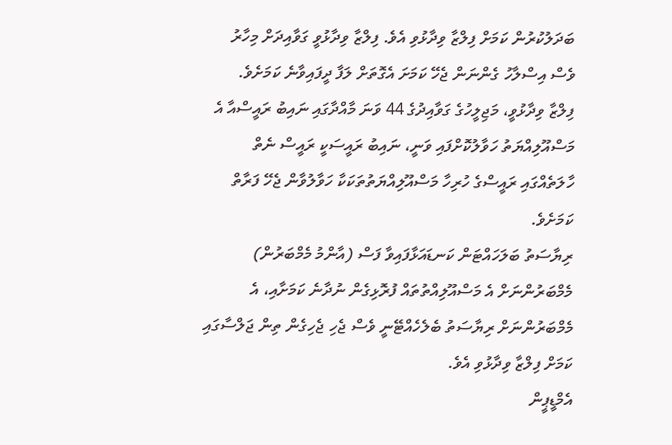ބަދަލުކުރުން ކަމަށް ފިލްޒާ ވިދާޅުވި އެވެ. ފިލްޒާ ވިދާޅުވީ ގަވާއިދަށް މިހާރު ވެސް އިސްލާހު ގެންނަން ޖެހޭ ކަމަށަ އެގޮތަށް ލަފާ ދީފައިވާނެ ކަމަށެވެ.
ފިލްޒާ ވިދާޅުވީ، މަޖިލީހުގެ ގަވާއިދުގެ 44 ވަނަ މާއްދާގައި ނައިބު ރައީސްއާ އެ މަސްއޫލިއްޔަތު ހަވާލުކޮށްފައި ވަނީ، ނައިބު ރައީސަކީ ރައީސް ނެތް ހާލަތެއްގައި ރައީސްގެ ހުރިހާ މަސްއޫލިއްޔަތުތަކަކާ ހަވާލުވާން ޖެހޭ ފަރާތް ކަމަށެވެ.
ރިޔާސަތު ބަލަހައްޓަން ކަނޑައަޅާފައިވާ ފަސް (އާންމު މެމްބަރުން) މެމްބަރުންނަށް އެ މަސްއޫލިއްތުތައް ފުރޮޅިގެން ނުދާނެ ކަމަށާއި، އެ މެމްބަރުންނަށް ރިޔާސަތު ބެލެހެއްޓޭނީ ވެސް ޖެހި ޖެހިގެން ތިން ޖަލްސާގައި ކަމަށް ފިލްޒާ ވިދާޅުވި އެވެ.
އެމްޑީޕީން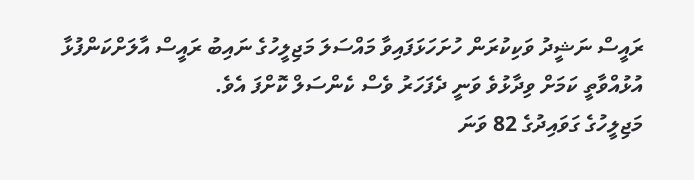ރައީސް ނަޝީދު ވަކިކުރަން ހުށަހަޅަފައިވާ މައްސަލަ މަޖިލީހުގެ ނައިބު ރައީސް އާލަށްކަންފުޅާ އުޅުއްވާތީ ކަމަށް ވިދާޅުވެ ވަނީ ދެފަހަރު ވެސް ކެންސަލް ކޮށްފަ އެވެ.
މަޖިލީހުގެ ގަވައިދުގެ 82 ވަނަ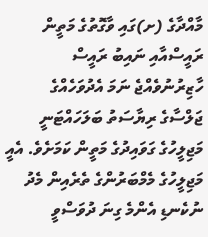މާއްދާގެ (ށ)ގައި ވާގޮތުގެ މަތީން ރައީސްއާއި ނައިބު ރައީސް ހާޒިރުނުވެއްޖެ ނަމަ އެދުވަހެއްގެ ޖަލްސާގެ ރިޔާސަތު ބަލަހައްޓަނީ މަޖިލީހުގެ ގަވައިދުގެ މަތީން ކަމަށެވެ. އެއީ މަޖިލީހުގެ މެމްބަރުންގެ ތެރެއިން މެދު ނުކެނޑި އެންމެ ގިނަ ދުވަސްވީ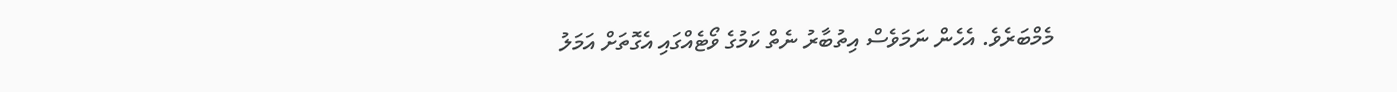މެމްބަރެވެ. އެހެން ނަމަވެސް އިތުބާރު ނެތް ކަމުގެ ވޯޓެއްގައި އެގޮތަށް އަމަލު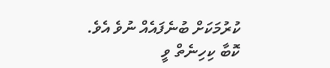ކުރުމަކަށް ބުނެފައެއް ނުވެ އެވެ.
ކޮބާ ކިހިނެތް ވީ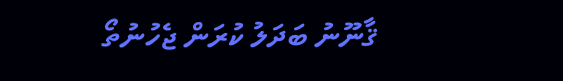ޤާނޫނު ބަދަލު ކުރަން ޖެހުނުތޯ